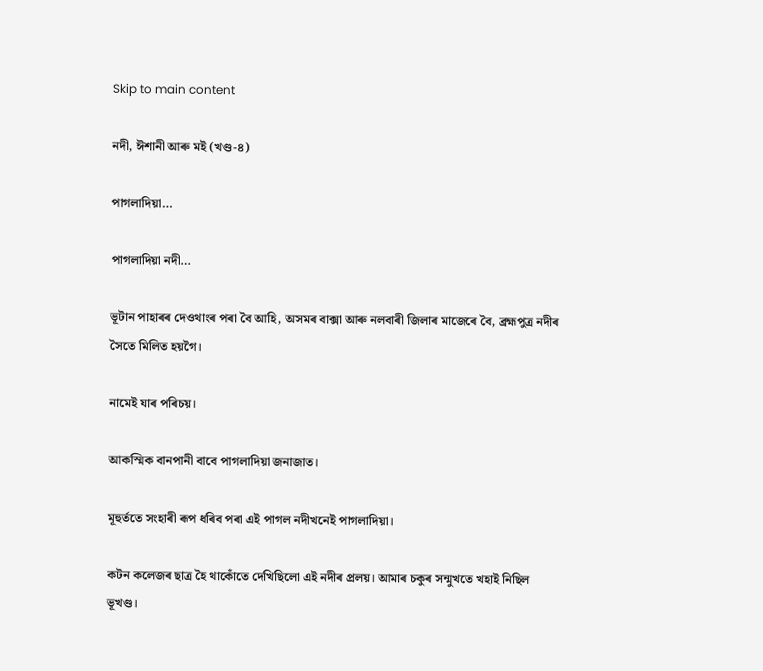Skip to main content

নদী, ঈশানী আৰু মই (খণ্ড-৪)

পাগলাদিয়া…

পাগলাদিয়া নদী…

ভূটান পাহাৰৰ দেওথাংৰ পৰা বৈ আহি, অসমৰ বাক্সা আৰু নলবাৰী জিলাৰ মাজেৰে বৈ, ব্ৰহ্মপুত্ৰ নদীৰ সৈতে মিলিত হয়গৈ।

নামেই যাৰ পৰিচয়।

আকস্মিক বানপানী বাবে পাগলাদিয়া জনাজাত।

মূহুৰ্ততে সংহাৰী ৰূপ ধৰিব পৰা এই পাগল নদীখনেই পাগলাদিয়া।

কটন কলেজৰ ছাত্ৰ হৈ থাকোঁতে দেখিছিলো এই নদীৰ প্ৰলয়। আমাৰ চকুৰ সন্মুখতে খহাই নিছিল ভূখণ্ড।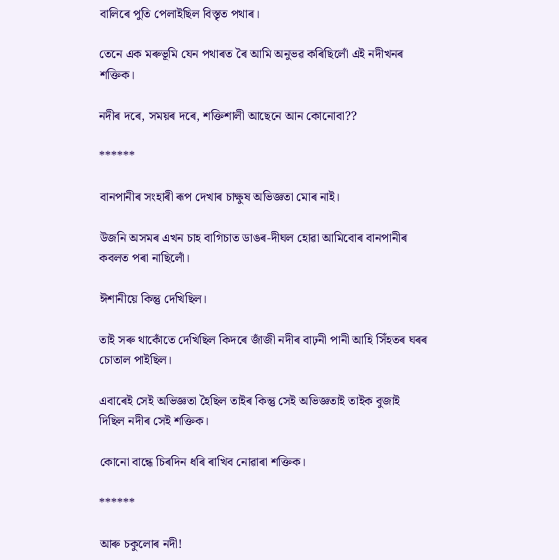বালিৰে পুতি পেলাইছিল বিস্তৃত পথাৰ।

তেনে এক মৰুভূমি যেন পথাৰত ৰৈ আমি অনুভৱ কৰিছিলোঁ এই নদীখনৰ শক্তিক।

নদীৰ দৰে, সময়ৰ দৰে, শক্তিশালী আছেনে আন কোনোবা??

******

বানপানীৰ সংহাৰী ৰূপ দেখাৰ চাক্ষুষ অভিজ্ঞতা মোৰ নাই।

উজনি অসমৰ এখন চাহ বাগিচাত ডাঙৰ-দীঘল হোৱা আমিবোৰ বানপানীৰ কবলত পৰা নাছিলোঁ।

ঈশানীয়ে কিন্তু দেখিছিল।

তাই সৰু থাকোঁতে দেখিছিল কিদৰে জাঁজী নদীৰ বাঢ়নী পানী আহি সিঁহতৰ ঘৰৰ চোতাল পাইছিল।

এবাৰেই সেই অভিজ্ঞতা হৈছিল তাইৰ কিন্তু সেই অভিজ্ঞতাই তাইক বুজাই দিছিল নদীৰ সেই শক্তিক।

কোনো বান্ধে চিৰদিন ধৰি ৰাখিব নোৱাৰা শক্তিক।

******

আৰু চকুলোৰ নদী!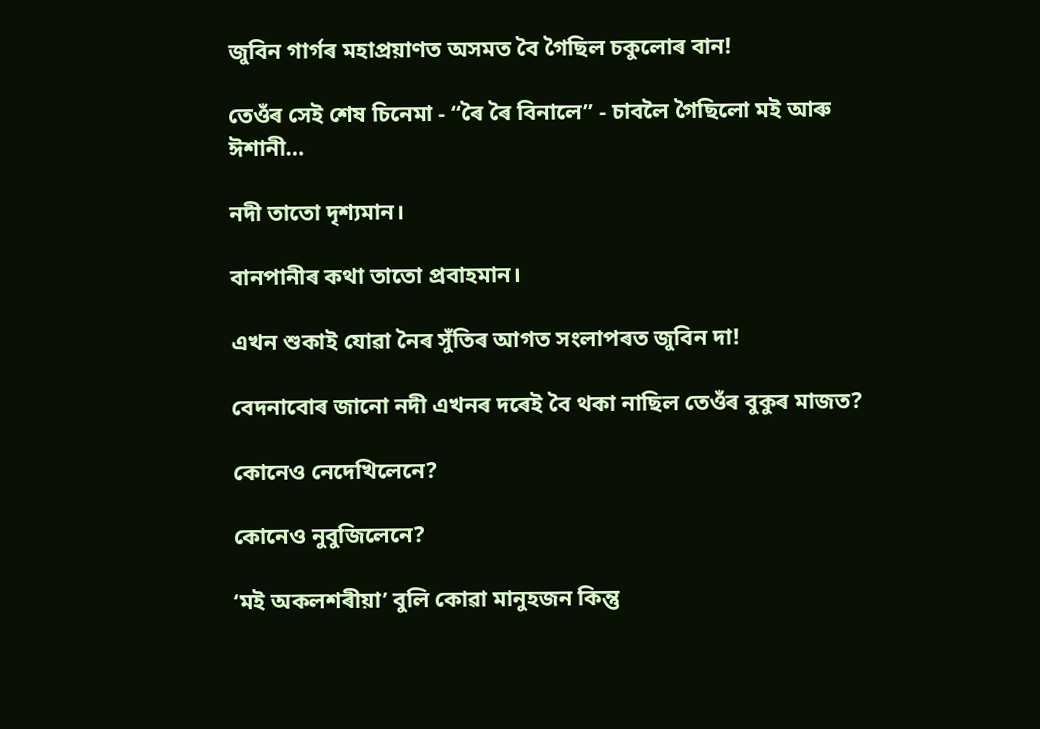জুবিন গাৰ্গৰ মহাপ্ৰয়াণত অসমত বৈ গৈছিল চকুলোৰ বান!

তেওঁৰ সেই শেষ চিনেমা - “ৰৈ ৰৈ বিনালে” - চাবলৈ গৈছিলো মই আৰু ঈশানী…

নদী তাতো দৃশ্যমান।

বানপানীৰ কথা তাতো প্ৰবাহমান।

এখন শুকাই যোৱা নৈৰ সুঁতিৰ আগত সংলাপৰত জুবিন দা!

বেদনাবোৰ জানো নদী এখনৰ দৰেই বৈ থকা নাছিল তেওঁৰ বুকুৰ মাজত?

কোনেও নেদেখিলেনে?

কোনেও নুবুজিলেনে?

‘মই অকলশৰীয়া’ বুলি কোৱা মানুহজন কিন্তু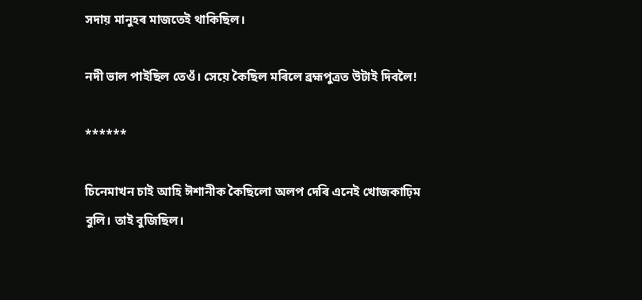সদায় মানুহৰ মাজতেই থাকিছিল।

নদী ভাল পাইছিল তেওঁ। সেয়ে কৈছিল মৰিলে ব্ৰহ্মপুত্ৰত উটাই দিবলৈ!

******

চিনেমাখন চাই আহি ঈশানীক কৈছিলো অলপ দেৰি এনেই খোজকাঢ়িম বুলি। তাই বুজিছিল।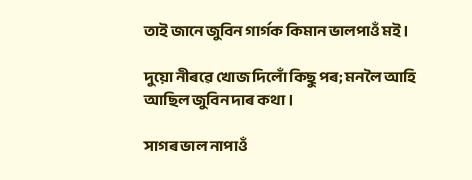তাই জানে জুবিন গাৰ্গক কিমান ভালপাওঁ মই।

দুয়ো নীৰৱে খোজ দিলোঁ কিছু পৰ; মনলৈ আহি আছিল জুবিন দাৰ কথা।

সাগৰ ভাল নাপাওঁ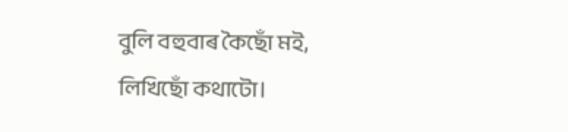বুলি বহুবাৰ কৈছোঁ মই, লিখিছোঁ কথাটো।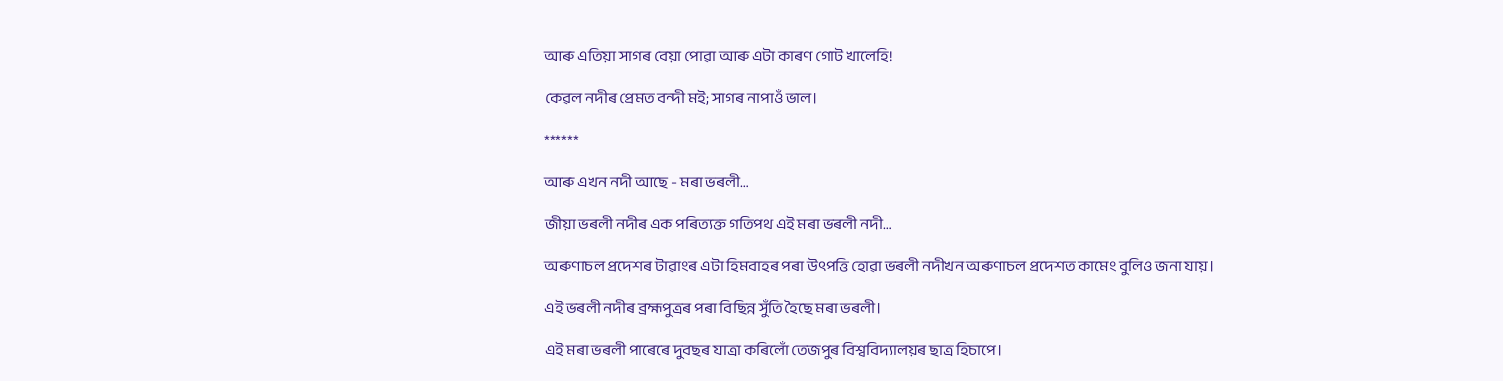আৰু এতিয়া সাগৰ বেয়া পোৱা আৰু এটা কাৰণ গোট খালেহি!

কেৱল নদীৰ প্ৰেমত বন্দী মই; সাগৰ নাপাওঁ ভাল।

******

আৰু এখন নদী আছে - মৰা ভৰলী…

জীয়া ভৰলী নদীৰ এক পৰিত্যক্ত গতিপথ এই মৰা ভৰলী নদী…

অৰুণাচল প্ৰদেশৰ টাৱাংৰ এটা হিমবাহৰ পৰা উৎপত্তি হোৱা ভৰলী নদীখন অৰুণাচল প্ৰদেশত কামেং বুলিও জনা যায়।

এই ভৰলী নদীৰ ব্ৰহ্মপুত্ৰৰ পৰা বিছিন্ন সুঁতি হৈছে মৰা ভৰলী।

এই মৰা ভৰলী পাৰেৰে দুবছৰ যাত্ৰা কৰিলোঁ তেজপুৰ বিশ্ববিদ্যালয়ৰ ছাত্ৰ হিচাপে।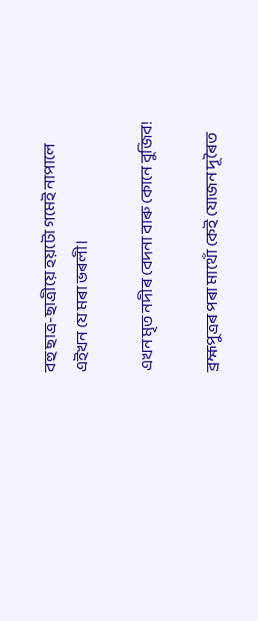বহু ছাত্ৰ-ছাত্ৰীয়ে হয়টো গমেই নাপালে এইখন যে মৰা ভৰলী।

এখন মৃত নদীৰ বেদনা বাৰু কোনে বুজিব!

ব্ৰহ্মপুত্ৰৰ পৰা মাথোঁ কেই যোজন দূৰৈত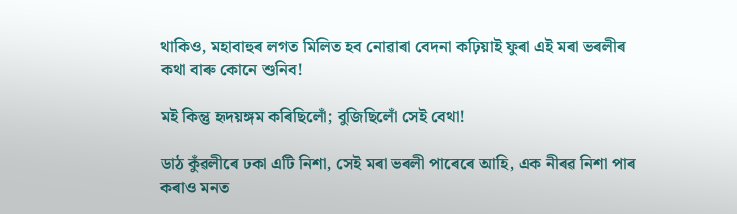থাকিও, মহাবাহুৰ লগত মিলিত হব নোৱাৰা বেদনা কঢ়িয়াই ফুৰা এই মৰা ভৰলীৰ কথা বাৰু কোনে শুনিব!

মই কিন্তু হৃদয়ঙ্গম কৰিছিলোঁ; বুজিছিলোঁ সেই বেথা!

ডাঠ কুঁৱলীৰে ঢকা এটি নিশা, সেই মৰা ভৰলী পাৰেৰে আহি, এক নীৰৱ নিশা পাৰ কৰাও মনত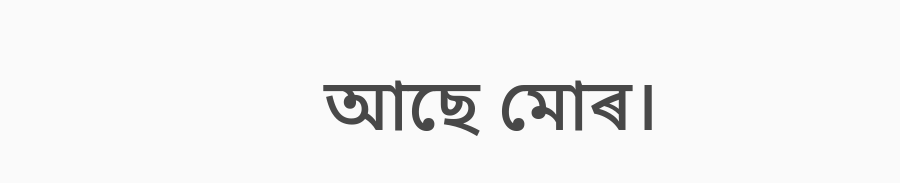আছে মোৰ।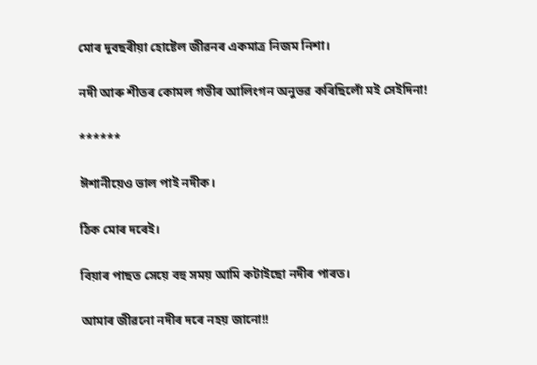মোৰ দুবছৰীয়া হোষ্টেল জীৱনৰ একমাত্ৰ নিজম নিশা।

নদী আৰু শীতৰ কোমল গভীৰ আলিংগন অনুভৱ কৰিছিলোঁ মই সেইদিনা!

******

ঈশানীয়েও ভাল পাই নদীক।

ঠিক মোৰ দৰেই।

বিয়াৰ পাছত সেয়ে বহু সময় আমি কটাইছো নদীৰ পাৰত।

আমাৰ জীৱনো নদীৰ দৰে নহয় জানো!!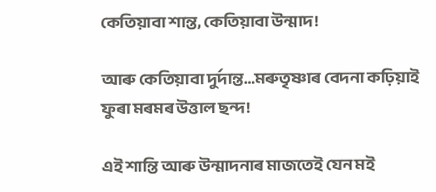কেতিয়াবা শান্ত, কেতিয়াবা উন্মাদ!

আৰু কেতিয়াবা দুৰ্দান্ত…মৰুতৃষ্ণাৰ বেদনা কঢ়িয়াই ফুৰা মৰমৰ উত্তাল ছন্দ!

এই শান্তি আৰু উন্মাদনাৰ মাজতেই যেন মই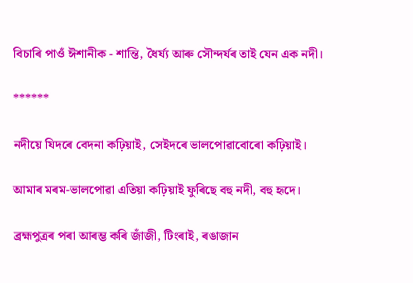বিচাৰি পাওঁ ঈশানীক - শান্তি, ধৈৰ্য্য আৰু সৌন্দর্যৰ তাই যেন এক নদী।

******

নদীয়ে যিদৰে বেদনা কঢ়িয়াই, সেইদৰে ভালপোৱাবোৰো কঢ়িয়াই।

আমাৰ মৰম-ভালপোৱা এতিয়া কঢ়িয়াই ফুৰিছে বহু নদী, বহু হৃদে।

ব্ৰহ্মপুত্ৰৰ পৰা আৰম্ভ কৰি জাঁজী, টিংৰাই, ৰঙাজান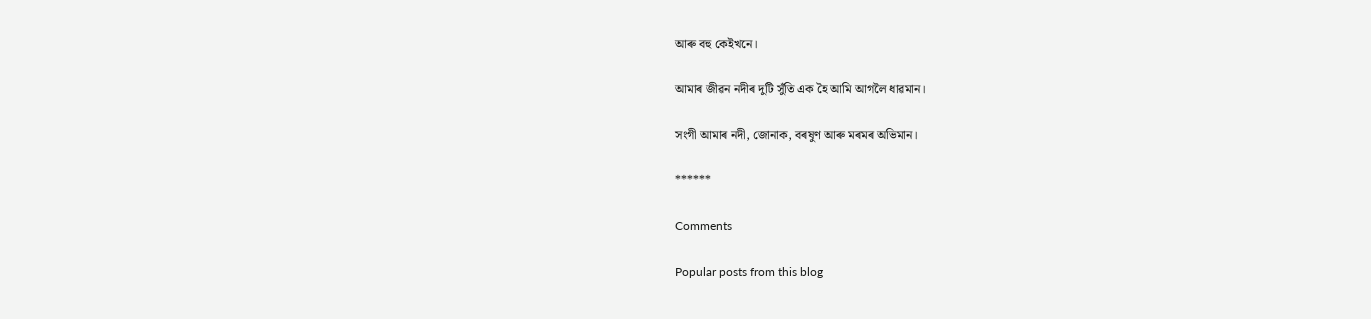আৰু বহু কেইখনে।

আমাৰ জীৱন নদীৰ দুটি সুঁতি এক হৈ আমি আগলৈ ধাৱমান।

সংগী আমাৰ নদী, জোনাক, বৰষুণ আৰু মৰমৰ অভিমান।

******

Comments

Popular posts from this blog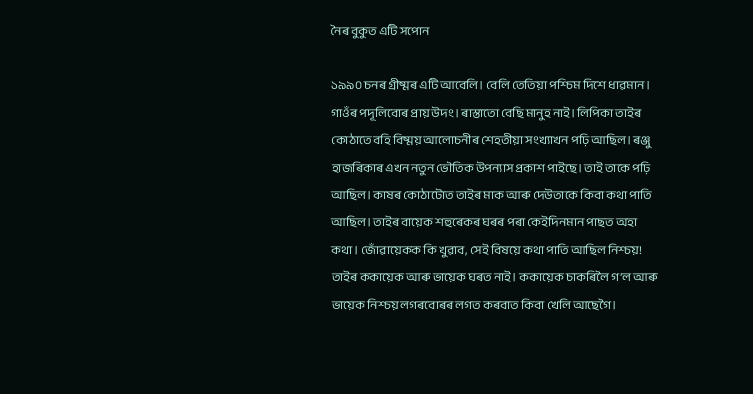নৈৰ বুকুত এটি সপোন

১৯৯০ চনৰ গ্ৰীষ্মৰ এটি আবেলি। বেলি তেতিয়া পশ্চিম দিশে ধাৱমান। গাওঁৰ পদূলিবোৰ প্ৰায় উদং। ৰাস্তাতো বেছি মানুহ নাই। লিপিকা তাইৰ কোঠাতে বহি বিষ্ময় আলোচনীৰ শেহতীয়া সংখ্যাখন পঢ়ি আছিল। ৰঞ্জু হাজৰিকাৰ এখন নতুন ভৌতিক উপন্যাস প্ৰকাশ পাইছে। তাই তাকে পঢ়ি আছিল। কাষৰ কোঠাটোত তাইৰ মাক আৰু দেউতাকে কিবা কথা পাতি আছিল। তাইৰ বায়েক শহুৰেকৰ ঘৰৰ পৰা কেইদিনমান পাছত অহা কথা। জোঁৱায়েকক কি খুৱাব, সেই বিষয়ে কথা পাতি আছিল নিশ্চয়!  তাইৰ ককায়েক আৰু ভায়েক ঘৰত নাই। ককায়েক চাকৰিলৈ গ’ল আৰু ভায়েক নিশ্চয় লগৰবোৰৰ লগত কৰবাত কিবা খেলি আছেগৈ।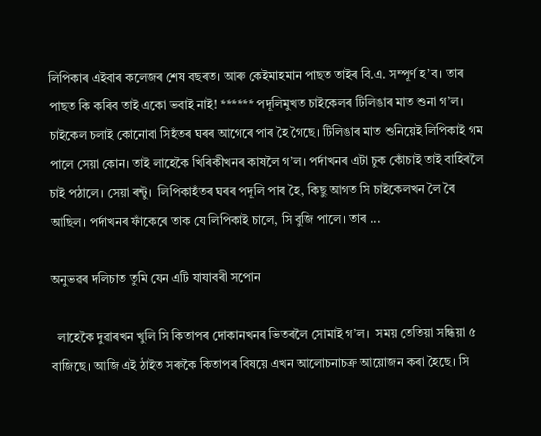লিপিকাৰ এইবাৰ কলেজৰ শেষ বছৰত। আৰু কেইমাহমান পাছত তাইৰ বি.এ. সম্পূৰ্ণ হ’ব। তাৰ পাছত কি কৰিব তাই একো ভবাই নাই! ****** পদূলিমুখত চাইকেলৰ টিলিঙাৰ মাত শুনা গ’ল।  চাইকেল চলাই কোনোবা সিহঁতৰ ঘৰৰ আগেৰে পাৰ হৈ গৈছে। টিলিঙাৰ মাত শুনিয়েই লিপিকাই গম পালে সেয়া কোন। তাই লাহেকৈ খিৰিকীখনৰ কাষলৈ গ’ল। পৰ্দাখনৰ এটা চুক কোঁচাই তাই বাহিৰলৈ চাই পঠালে। সেয়া ৰন্টু।  লিপিকাহঁতৰ ঘৰৰ পদূলি পাৰ হৈ, কিছু আগত সি চাইকেলখন লৈ ৰৈ আছিল। পৰ্দাখনৰ ফাঁকেৰে তাক যে লিপিকাই চালে, সি বুজি পালে। তাৰ ...

অনুভৱৰ দলিচাত তুমি যেন এটি যাযাবৰী সপোন

  লাহেকৈ দুৱাৰখন খুলি সি কিতাপৰ দোকানখনৰ ভিতৰলৈ সোমাই গ’ল।  সময় তেতিয়া সন্ধিয়া ৫ বাজিছে। আজি এই ঠাইত সৰুকৈ কিতাপৰ বিষয়ে এখন আলোচনাচক্ৰ আয়োজন কৰা হৈছে। সি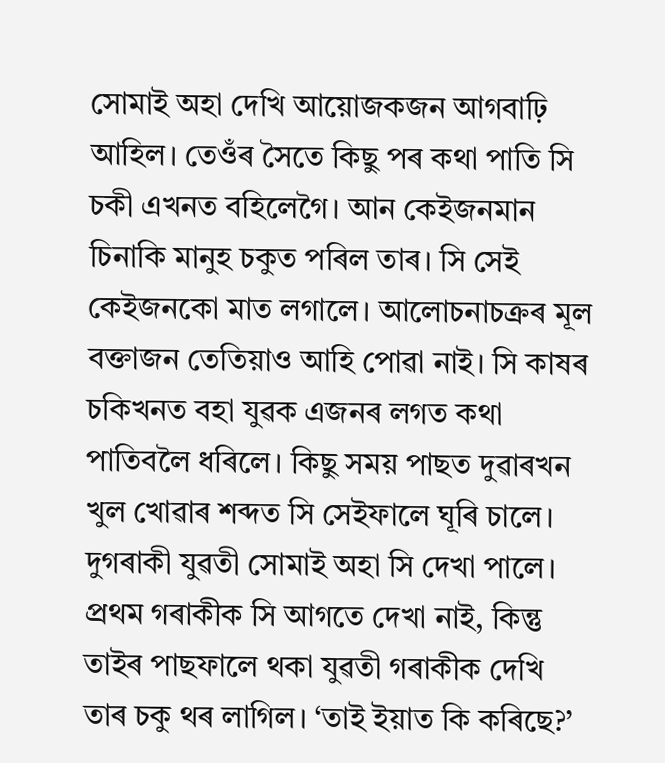সোমাই অহা দেখি আয়োজকজন আগবাঢ়ি আহিল। তেওঁৰ সৈতে কিছু পৰ কথা পাতি সি চকী এখনত বহিলেগৈ। আন কেইজনমান চিনাকি মানুহ চকুত পৰিল তাৰ। সি সেই কেইজনকো মাত লগালে। আলোচনাচক্ৰৰ মূল বক্তাজন তেতিয়াও আহি পোৱা নাই। সি কাষৰ চকিখনত বহা যুৱক এজনৰ লগত কথা পাতিবলৈ ধৰিলে। কিছু সময় পাছত দুৱাৰখন খুল খোৱাৰ শব্দত সি সেইফালে ঘূৰি চালে। দুগৰাকী যুৱতী সোমাই অহা সি দেখা পালে। প্ৰথম গৰাকীক সি আগতে দেখা নাই, কিন্তু তাইৰ পাছফালে থকা যুৱতী গৰাকীক দেখি তাৰ চকু থৰ লাগিল। ‘তাই ইয়াত কি কৰিছে?’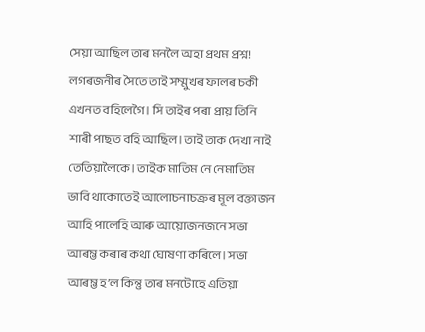সেয়া আছিল তাৰ মনলৈ অহা প্ৰথম প্ৰশ্ন! লগৰজনীৰ সৈতে তাই সম্মুখৰ ফালৰ চকী এখনত বহিলেগৈ। সি তাইৰ পৰা প্ৰায় তিনি শাৰী পাছত বহি আছিল। তাই তাক দেখা নাই তেতিয়ালৈকে। তাইক মাতিম নে নেমাতিম ভাবি থাকোতেই আলোচনাচক্ৰৰ মূল বক্তাজন আহি পালেহি আৰু আয়োজনজনে সভা আৰম্ভ কৰাৰ কথা ঘোষণা কৰিলে। সভা আৰম্ভ হ’ল কিন্তু তাৰ মনটোহে এতিয়া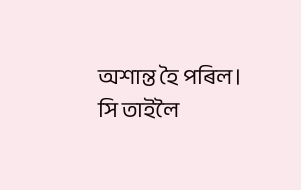অশান্ত হৈ পৰিল। সি তাইলৈ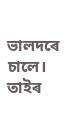ভালদৰে চালে। তাইৰ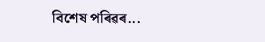বিশেষ পৰিৱৰ...